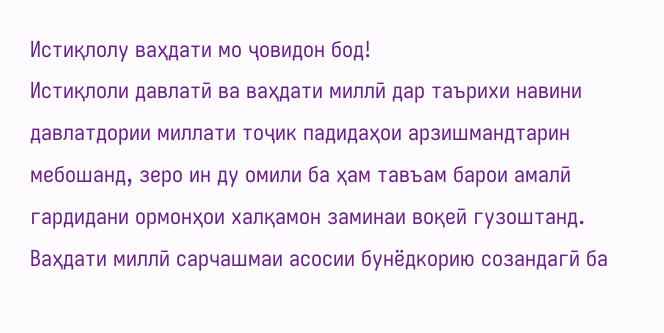Истиқлолу ваҳдати мо ҷовидон бод!
Истиқлоли давлатӣ ва ваҳдати миллӣ дар таърихи навини давлатдории миллати тоҷик падидаҳои арзишмандтарин мебошанд, зеро ин ду омили ба ҳам тавъам барои амалӣ гардидани ормонҳои халқамон заминаи воқеӣ гузоштанд.
Ваҳдати миллӣ сарчашмаи асосии бунёдкорию созандагӣ ба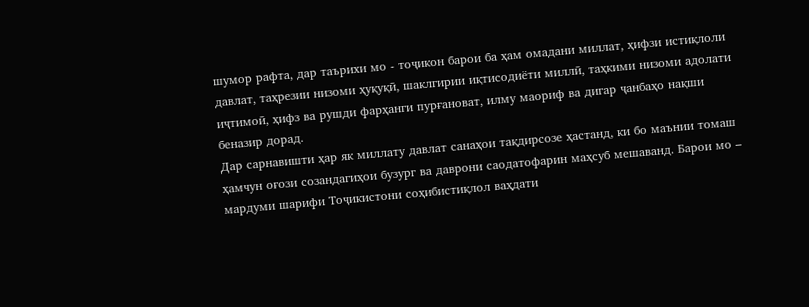шумор рафта, дар таърихи мо - тоҷикон барои ба ҳам омадани миллат, ҳифзи истиқлоли давлат, таҳрезии низоми ҳуқуқӣ, шаклгирии иқтисодиёти миллӣ, таҳкими низоми адолати иҷтимоӣ, ҳифз ва рушди фарҳанги пурғановат, илму маориф ва дигар ҷанбаҳо нақши беназир дорад.
Дар сарнавишти ҳар як миллату давлат санаҳои тақдирсозе ҳастанд, ки бо маънии томаш ҳамчун оғози созандагиҳои бузург ва даврони саодатофарин маҳсуб мешаванд. Барои мо – мардуми шарифи Тоҷикистони соҳибистиқлол ваҳдати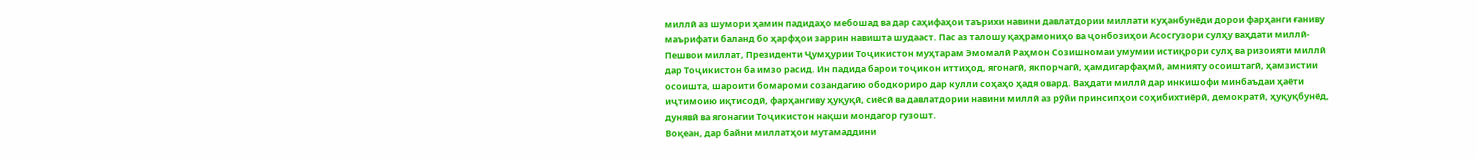миллӣ аз шумори ҳамин падидаҳо мебошад ва дар саҳифаҳои таърихи навини давлатдории миллати куҳанбунёди дорои фарҳанги ғаниву маърифати баланд бо ҳарфҳои заррин навишта шудааст. Пас аз талошу қаҳрамониҳо ва ҷонбозиҳои Асосгузори сулҳу ваҳдати миллӣ-Пешвои миллат, Президенти Ҷумҳурии Тоҷикистон муҳтарам Эмомалӣ Раҳмон Созишномаи умумии истиқрори сулҳ ва ризоияти миллӣ дар Тоҷикистон ба имзо расид. Ин падида барои тоҷикон иттиҳод, ягонагӣ, якпорчагӣ, ҳамдигарфаҳмӣ, амнияту осоиштагӣ, ҳамзистии осоишта, шароити бомароми созандагию ободкориро дар кулли соҳаҳо ҳадя овард. Ваҳдати миллӣ дар инкишофи минбаъдаи ҳаёти иҷтимоию иқтисодӣ, фарҳангиву ҳуқуқӣ, сиёсӣ ва давлатдории навини миллӣ аз рӯйи принсипҳои соҳибихтиёрӣ, демократӣ, ҳуқуқбунёд, дунявӣ ва ягонагии Тоҷикистон нақши мондагор гузошт.
Воқеан, дар байни миллатҳои мутамаддини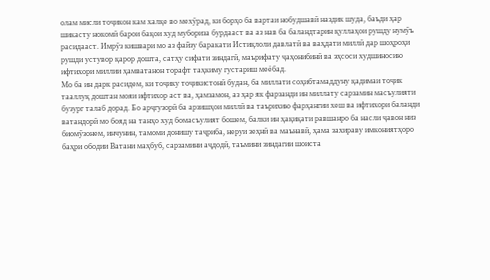олам мисли тоҷикон кам халқе во мехӯрад, ки борҳо ба вартаи нобудшавӣ наздик шуда, баъди ҳар шикасту нокомӣ барои бақои худ мубориза бурдааст ва аз нав ба баландтарин қуллаҳои рушду нумӯъ расидааст. Имрӯз кишвари мо аз файзу баракати Истиқлоли давлатӣ ва ваҳдати миллӣ дар шоҳроҳи рушди устувор қарор дошта, сатҳу сифати зиндагӣ, маърифату ҷаҳонибинӣ ва эҳсоси худшиносию ифтихори миллии ҳамватанон торафт таҳкиму густариш меёбад.
Мо ба ин дарк расидем, ки тоҷику тоҷикистонӣ будан, ба миллати соҳибтамаддуну қадимаи тоҷик тааллуқ доштан мояи ифтихор аст ва, ҳамзамон, аз ҳар як фарзанди ин миллату сарзамин масъулияти бузург талаб дорад. Бо арҷгузорӣ ба арзишҳои миллӣ ва таърихию фарҳангии хеш ва ифтихори баланди ватандорӣ мо бояд на танҳо худ бомасъулият бошем, балки ин ҳақиқати равшанро ба насли ҷавон низ биомӯзонем, инчунин, тамоми донишу таҷриба, неруи зеҳнӣ ва маънавӣ, ҳама захираву имкониятҳоро баҳри ободии Ватани маҳбуб, сарзамини аҷдодӣ, таъмини зиндагии шоиста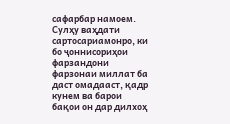сафарбар намоем. Сулҳу ваҳдати сартосариамонро, ки бо ҷоннисориҳои фарзандони фарзонаи миллат ба даст омадааст, қадр кунем ва барои бақои он дар дилхоҳ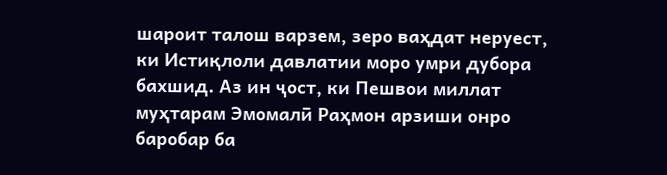шароит талош варзем, зеро ваҳдат неруест, ки Истиқлоли давлатии моро умри дубора бахшид. Аз ин ҷост, ки Пешвои миллат муҳтарам Эмомалӣ Раҳмон арзиши онро баробар ба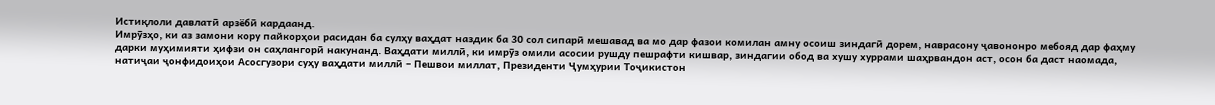Истиқлоли давлатӣ арзёбӣ кардаанд.
Имрӯзҳо, ки аз замони кору пайкорҳои расидан ба сулҳу ваҳдат наздик ба 30 сол сипарӣ мешавад ва мо дар фазои комилан амну осоиш зиндагӣ дорем, наврасону ҷавононро мебояд дар фаҳму дарки муҳимияти ҳифзи он саҳлангорӣ накунанд. Ваҳдати миллӣ, ки имрӯз омили асосии рушду пешрафти кишвар, зиндагии обод ва хушу хуррами шаҳрвандон аст, осон ба даст наомада, натиҷаи ҷонфидоиҳои Асосгузори суҳу ваҳдати миллӣ – Пешвои миллат, Президенти Ҷумҳурии Тоҷикистон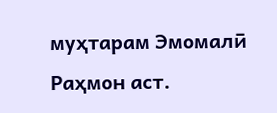муҳтарам Эмомалӣ Раҳмон аст.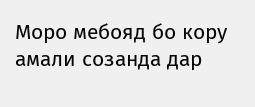Моро мебояд бо кору амали созанда дар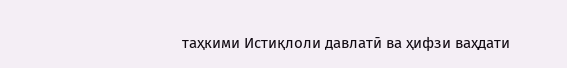таҳкими Истиқлоли давлатӣ ва ҳифзи ваҳдати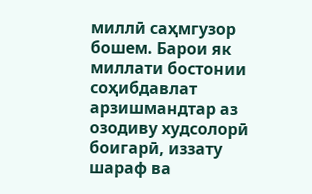миллӣ саҳмгузор бошем. Барои як миллати бостонии соҳибдавлат арзишмандтар аз озодиву худсолорӣ боигарӣ, иззату шараф ва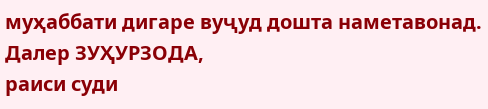муҳаббати дигаре вуҷуд дошта наметавонад.
Далер ЗУҲУРЗОДА,
раиси суди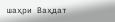шаҳри Ваҳдат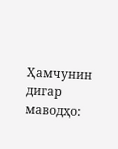Ҳамчунин дигар маводҳо: